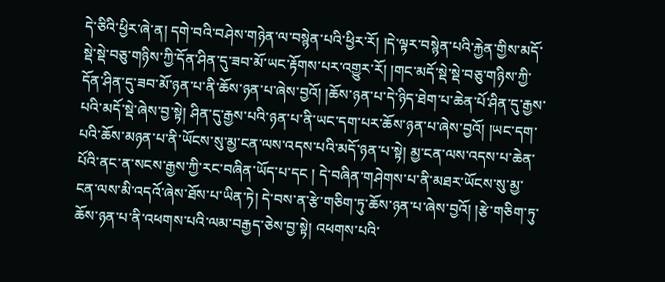དེ་ཅིའི་ཕྱིར་ཞེ་ན། དགེ་བའི་བཤེས་གཉེན་ལ་བསྙེན་པའི་ཕྱིར་རོ། །དེ་ལྟར་བསྙེན་པའི་རྐྱེན་གྱིས་མདོ་སྡེ་སྡེ་བཅུ་གཉིས་ཀྱི་དོན་ཤིན་དུ་ཟབ་མོ་ཡང་རྟོགས་པར་འགྱུར་རོ། །གང་མདོ་སྡེ་སྡེ་བཅུ་གཉིས་ཀྱི་དོན་ཤིན་དུ་ཟབ་མོ་ཉན་པ་ནི་ཆོས་ཉན་པ་ཞེས་བྱའོ། །ཆོས་ཉན་པ་དེ་ཉིད་ཐེག་པ་ཆེན་པོ་ཤིན་དུ་རྒྱས་པའི་མདོ་སྡེ་ཞེས་བྱ་སྟེ། ཤིན་དུ་རྒྱས་པའི་ཉན་པ་ནི་ཡང་དག་པར་ཆོས་ཉན་པ་ཞེས་བྱའོ། །ཡང་དག་པའི་ཆོས་མཉན་པ་ནི་ཡོངས་སུ་མྱ་ངན་ལས་འདས་པའི་མདོ་ཉན་པ་སྟེ། མྱ་ངན་ལས་འདས་པ་ཆེན་པོའི་ནང་ན་སངས་རྒྱས་ཀྱི་རང་བཞིན་ཡོད་པ་དང ། དེ་བཞིན་གཤེགས་པ་ནི་མཐར་ཡོངས་སུ་མྱ་ངན་ལས་མི་འདའོ་ཞེས་ཐོས་པ་ཡིན་ཏེ། དེ་བས་ན་རྩེ་གཅིག་ཏུ་ཆོས་ཉན་པ་ཞེས་བྱའོ། །རྩེ་གཅིག་ཏུ་ཆོས་ཉན་པ་ནི་འཕགས་པའི་ལམ་བརྒྱད་ཅེས་བྱ་སྟེ། འཕགས་པའི་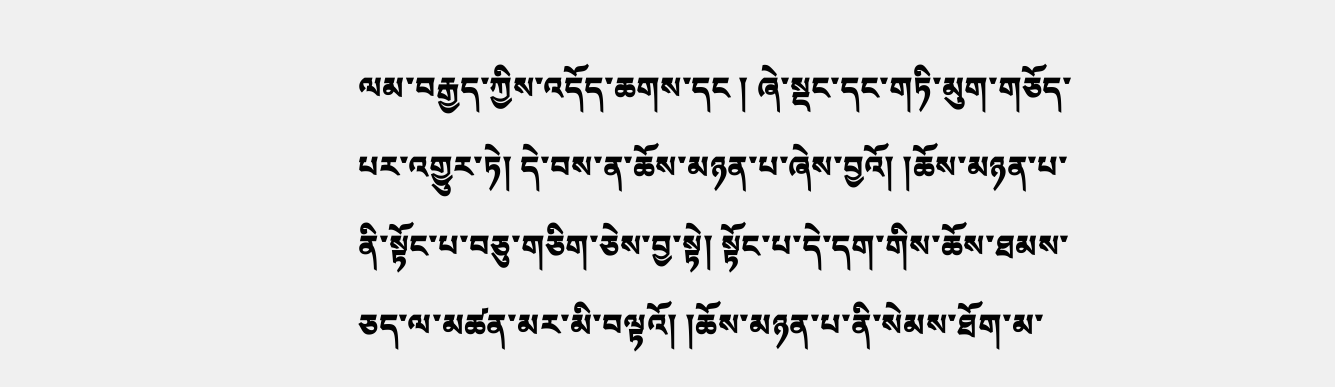ལམ་བརྒྱད་ཀྱིས་འདོད་ཆགས་དང ། ཞེ་སྡང་དང་གཏི་མུག་གཅོད་པར་འགྱུར་ཏེ། དེ་བས་ན་ཆོས་མཉན་པ་ཞེས་བྱའོ། །ཆོས་མཉན་པ་ནི་སྟོང་པ་བཅུ་གཅིག་ཅེས་བྱ་སྟེ། སྟོང་པ་དེ་དག་གིས་ཆོས་ཐམས་ཅད་ལ་མཚན་མར་མི་བལྟའོ། །ཆོས་མཉན་པ་ནི་སེམས་ཐོག་མ་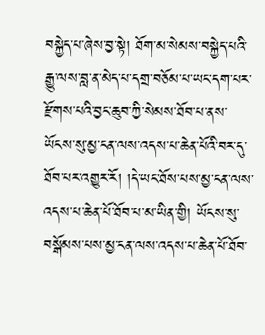བསྐྱེད་པ་ཞེས་བྱ་སྟེ། ཐོག་མ་སེམས་བསྐྱེད་པའི་རྒྱུ་ལས་བླ་ན་མེད་པ་དགྲ་བཅོམ་པ་ཡང་དག་པར་རྫོགས་པའི་བྱང་ཆུབ་ཀྱི་སེམས་ཐོབ་པ་ནས་ཡོངས་སུ་མྱ་ངན་ལས་འདས་པ་ཆེན་པོའི་བར་དུ་ཐོབ་པར་འགྱུར་རོ། །དེ་ཡང་ཐོས་པས་མྱ་ངན་ལས་འདས་པ་ཆེན་པོ་ཐོབ་པ་མ་ཡིན་གྱི། ཡོངས་སུ་བསྒོམས་པས་མྱ་ངན་ལས་འདས་པ་ཆེན་པོ་ཐོབ་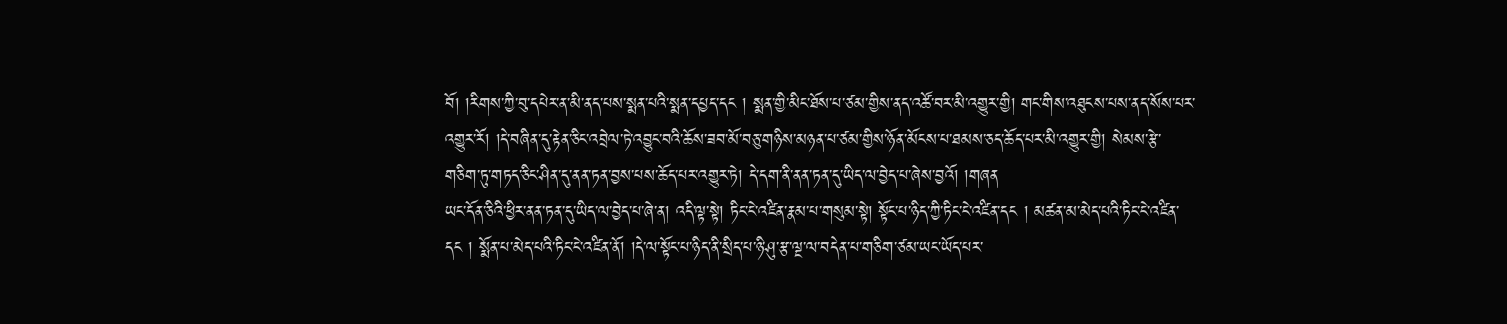བོ། །རིགས་ཀྱི་བུ་དཔེར་ན་མི་ནད་པས་སྨན་པའི་སྨན་དཔྱད་དང ། སྨན་གྱི་མིང་ཐོས་པ་ཙམ་གྱིས་ནད་འཚོ་བར་མི་འགྱུར་གྱི། གང་གིས་འཐུངས་པས་ནད་སོས་པར་འགྱུར་རོ། །དེ་བཞིན་དུ་རྟེན་ཅིང་འབྲེལ་ཏེ་འབྱུང་བའི་ཆོས་ཟབ་མོ་བཅུ་གཉིས་མཉན་པ་ཙམ་གྱིས་ཉོན་མོངས་པ་ཐམས་ཅད་ཆོད་པར་མི་འགྱུར་གྱི། སེམས་རྩེ་གཅིག་ཏུ་གཏད་ཅིང་ཤིན་དུ་ནན་ཏན་བྱས་པས་ཆོད་པར་འགྱུར་ཏེ། དེ་དག་ནི་ནན་ཏན་དུ་ཡིད་ལ་བྱེད་པ་ཞེས་བྱའོ། །གཞན
ཡང་དོན་ཅིའི་ཕྱིར་ནན་ཏན་དུ་ཡིད་ལ་བྱེད་པ་ཞེ་ན། འདི་ལྟ་སྟེ། ཏིང་ངེ་འཛིན་རྣམ་པ་གསུམ་སྟེ། སྟོང་པ་ཉིད་ཀྱི་ཏིང་ངེ་འཛིན་དང ། མཚན་མ་མེད་པའི་ཏིང་ངེ་འཛིན་དང ། སྨོན་པ་མེད་པའི་ཏིང་ངེ་འཛིན་ནོ། །དེ་ལ་སྟོང་པ་ཉིད་ནི་སྲིད་པ་ཉི་ཤུ་རྩ་ལྔ་ལ་བདེན་པ་གཅིག་ཙམ་ཡང་ཡོད་པར་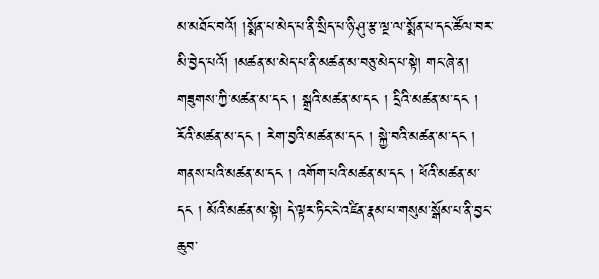མ་མཐོང་བའོ། །སྨོན་པ་མེད་པ་ནི་སྲིད་པ་ཉི་ཤུ་རྩ་ལྔ་ལ་སྨོན་པ་དང་ཚོལ་བར་མི་བྱེད་པའོ། །མཚན་མ་མེད་པ་ནི་མཚན་མ་བཅུ་མེད་པ་སྟེ། གང་ཞེ་ན། གཟུགས་ཀྱི་མཚན་མ་དང ། སྒྲའི་མཚན་མ་དང ། དྲིའི་མཚན་མ་དང ། རོའི་མཚན་མ་དང ། རེག་བྱའི་མཚན་མ་དང ། སྐྱེ་བའི་མཚན་མ་དང ། གནས་པའི་མཚན་མ་དང ། འགོག་པའི་མཚན་མ་དང ། ཕོའི་མཚན་མ་དང ། མོའི་མཚན་མ་སྟེ། དེ་ལྟར་ཏིང་ངེ་འཛིན་རྣམ་པ་གསུམ་སྒོམ་པ་ནི་བྱང་ཆུབ་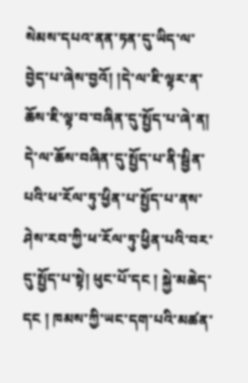སེམས་དཔའ་ནན་ཏན་དུ་ཡིད་ལ་བྱེད་པ་ཞེས་བྱའོ། །དེ་ལ་ཇི་ལྟར་ན་ཆོས་ཇི་ལྟ་བ་བཞིན་དུ་སྤྱོད་པ་ཞེ་ན། དེ་ལ་ཆོས་བཞིན་དུ་སྤྱོད་པ་ནི་སྦྱིན་པའི་ཕ་རོལ་ཏུ་ཕྱིན་པ་སྤྱོད་པ་ནས་ཤེས་རབ་ཀྱི་ཕ་རོལ་ཏུ་ཕྱིན་པའི་བར་དུ་སྤྱོད་པ་སྟེ། ཕུང་པོ་དང ། སྐྱེ་མཆེད་དང ། ཁམས་ཀྱི་ཡང་དག་པའི་མཚན་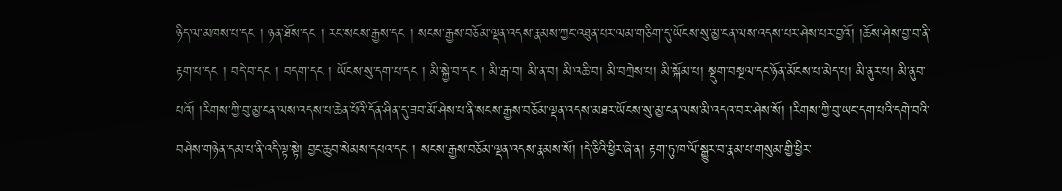ཉིད་ལ་མཁས་པ་དང ། ཉན་ཐོས་དང ། རང་སངས་རྒྱས་དང ། སངས་རྒྱས་བཅོམ་ལྡན་འདས་རྣམས་ཀྱང་འཐུན་པར་ལམ་གཅིག་དུ་ཡོངས་སུ་མྱ་ངན་ལས་འདས་པར་ཤེས་པར་བྱའོ། །ཆོས་ཤེས་བྱ་བ་ནི་རྟག་པ་དང ། བདེ་བ་དང ། བདག་དང ། ཡོངས་སུ་དག་པ་དང ། མི་སྐྱེ་བ་དང ། མི་རྒ་བ། མི་ན་བ། མི་འཆི་བ། མི་བཀྲེས་པ། མི་སྐོམ་པ། སྡུག་བསྔལ་དང་ཉོན་མོངས་པ་མེད་པ། མི་ནུར་པ། མི་ནུབ་པའོ། །རིགས་ཀྱི་བུ་མྱ་ངན་ལས་འདས་པ་ཆེན་པོའི་དོན་ཤིན་དུ་ཟབ་མོ་ཤེས་པ་ནི་སངས་རྒྱས་བཅོམ་ལྡན་འདས་མཐར་ཡོངས་སུ་མྱ་ངན་ལས་མི་འདའ་བར་ཤེས་སོ། །རིགས་ཀྱི་བུ་ཡང་དག་པའི་དགེ་བའི་བཤེས་གཉེན་དམ་པ་ནི་འདི་ལྟ་སྟེ། བྱང་ཆུབ་སེམས་དཔའ་དང ། སངས་རྒྱས་བཅོམ་ལྡན་འདས་རྣམས་སོ། །དེ་ཅིའི་ཕྱིར་ཞེ་ན། རྟག་ཏུ་ཁ་ལོ་སྒྱུར་བ་རྣམ་པ་གསུམ་གྱི་ཕྱིར་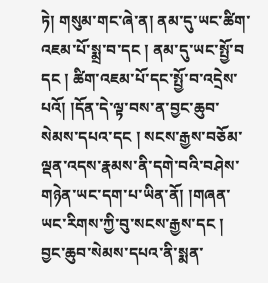ཏེ། གསུམ་གང་ཞེ་ན། ནམ་དུ་ཡང་ཚིག་འཇམ་པོ་སྨྲ་བ་དང ། ནམ་དུ་ཡང་སྤྱོ་བ
དང ། ཚིག་འཇམ་པོ་དང་སྤྱོ་བ་འདྲེས་པའོ། །དོན་དེ་ལྟ་བས་ན་བྱང་ཆུབ་སེམས་དཔའ་དང ། སངས་རྒྱས་བཅོམ་ལྡན་འདས་རྣམས་ནི་དགེ་བའི་བཤེས་གཉེན་ཡང་དག་པ་ཡིན་ནོ། །གཞན་ཡང་རིགས་ཀྱི་བུ་སངས་རྒྱས་དང ། བྱང་ཆུབ་སེམས་དཔའ་ནི་སྨན་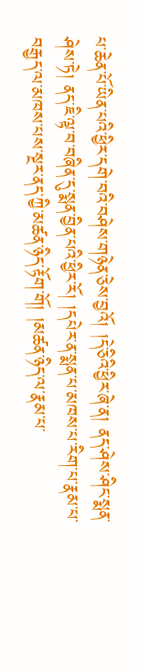པ་ཆེན་པོ་ཡིན་པའི་ཕྱིར་དགེ་བའི་བཤེས་གཉེན་ཅེས་བྱའོ། །དེ་ཅིའི་ཕྱིར་ཞེ་ན། ནད་ཤེས་ཤིང་སྨན་ཤེས་ཏེ། ནད་ཇི་ལྟ་བ་བཞིན་དུ་སྨན་བྱིན་པའི་ཕྱིར་རོ། །དཔེར་ན་སྨན་པ་མཁས་པ་རིག་པ་རྣམ་པ་བརྒྱད་ལ་མཁས་པས་སྔར་ནད་ཀྱི་མཚན་ཉིད་རྟོག་གོ། །མཚན་ཉིད་ལ་རྣམ་པ་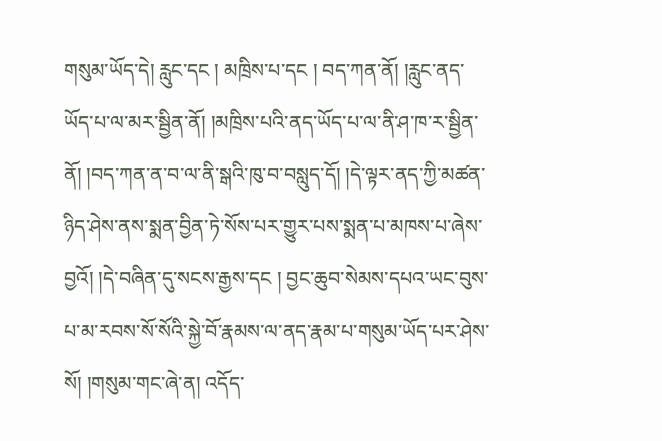གསུམ་ཡོད་དེ། རླུང་དང ། མཁྲིས་པ་དང ། བད་ཀན་ནོ། །རླུང་ནད་ཡོད་པ་ལ་མར་སྦྱིན་ནོ། །མཁྲིས་པའི་ནད་ཡོད་པ་ལ་ནི་ཤ་ཁ་ར་སྦྱིན་ནོ། །བད་ཀན་ན་བ་ལ་ནི་སྒའི་ཁུ་བ་བསླུད་དོ། །དེ་ལྟར་ནད་ཀྱི་མཚན་ཉིད་ཤེས་ནས་སྨན་བྱིན་ཏེ་སོས་པར་གྱུར་པས་སྨན་པ་མཁས་པ་ཞེས་བྱའོ། །དེ་བཞིན་དུ་སངས་རྒྱས་དང ། བྱང་ཆུབ་སེམས་དཔའ་ཡང་བུས་པ་མ་རབས་སོ་སོའི་སྐྱེ་བོ་རྣམས་ལ་ནད་རྣམ་པ་གསུམ་ཡོད་པར་ཤེས་སོ། །གསུམ་གང་ཞེ་ན། འདོད་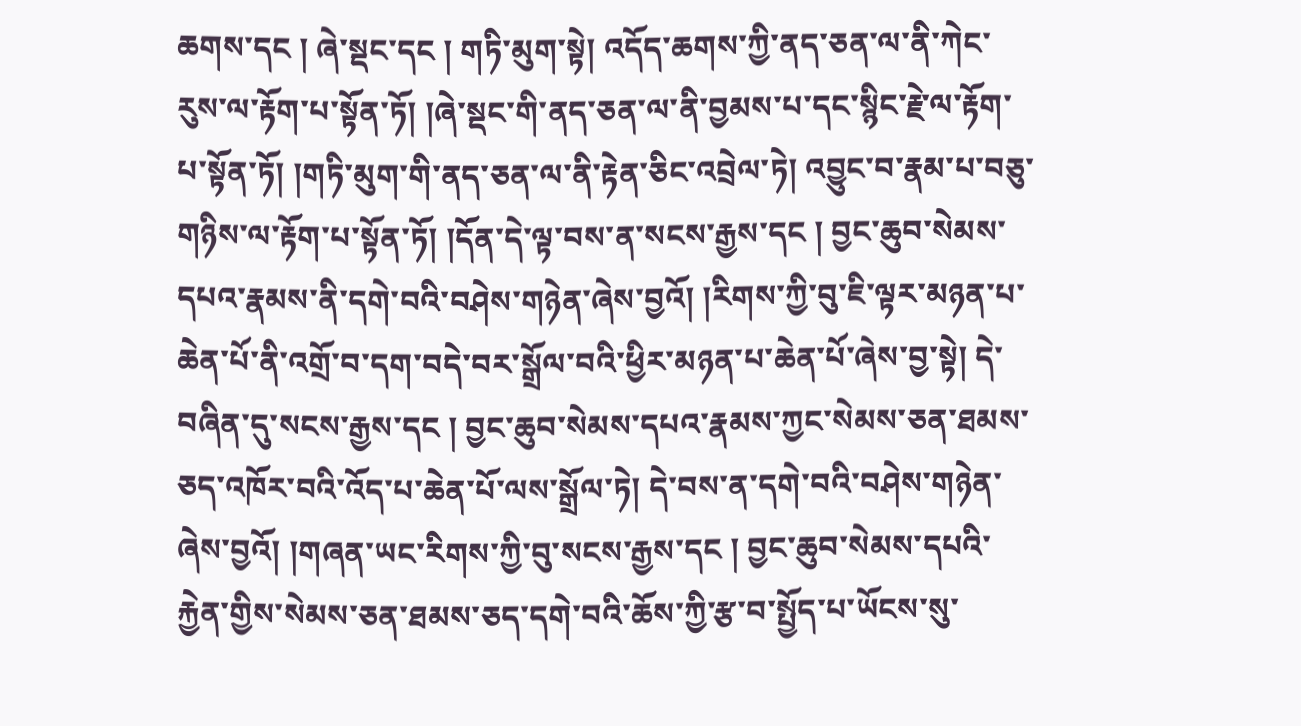ཆགས་དང ། ཞེ་སྡང་དང ། གཏི་མུག་སྟེ། འདོད་ཆགས་ཀྱི་ནད་ཅན་ལ་ནི་ཀེང་རུས་ལ་རྟོག་པ་སྟོན་ཏོ། །ཞེ་སྡང་གི་ནད་ཅན་ལ་ནི་བྱམས་པ་དང་སྙིང་རྗེ་ལ་རྟོག་པ་སྟོན་ཏོ། །གཏི་མུག་གི་ནད་ཅན་ལ་ནི་རྟེན་ཅིང་འབྲེལ་ཏེ། འབྱུང་བ་རྣམ་པ་བཅུ་གཉིས་ལ་རྟོག་པ་སྟོན་ཏོ། །དོན་དེ་ལྟ་བས་ན་སངས་རྒྱས་དང ། བྱང་ཆུབ་སེམས་དཔའ་རྣམས་ནི་དགེ་བའི་བཤེས་གཉེན་ཞེས་བྱའོ། །རིགས་ཀྱི་བུ་ཇི་ལྟར་མཉན་པ་ཆེན་པོ་ནི་འགྲོ་བ་དག་བདེ་བར་སྒྲོལ་བའི་ཕྱིར་མཉན་པ་ཆེན་པོ་ཞེས་བྱ་སྟེ། དེ་བཞིན་དུ་སངས་རྒྱས་དང ། བྱང་ཆུབ་སེམས་དཔའ་རྣམས་ཀྱང་སེམས་ཅན་ཐམས་ཅད་འཁོར་བའི་འོད་པ་ཆེན་པོ་ལས་སྒྲོལ་ཏེ། དེ་བས་ན་དགེ་བའི་བཤེས་གཉེན་ཞེས་བྱའོ། །གཞན་ཡང་རིགས་ཀྱི་བུ་སངས་རྒྱས་དང ། བྱང་ཆུབ་སེམས་དཔའི་རྐྱེན་གྱིས་སེམས་ཅན་ཐམས་ཅད་དགེ་བའི་ཆོས་ཀྱི་རྩ་བ་སྤྱོད་པ་ཡོངས་སུ་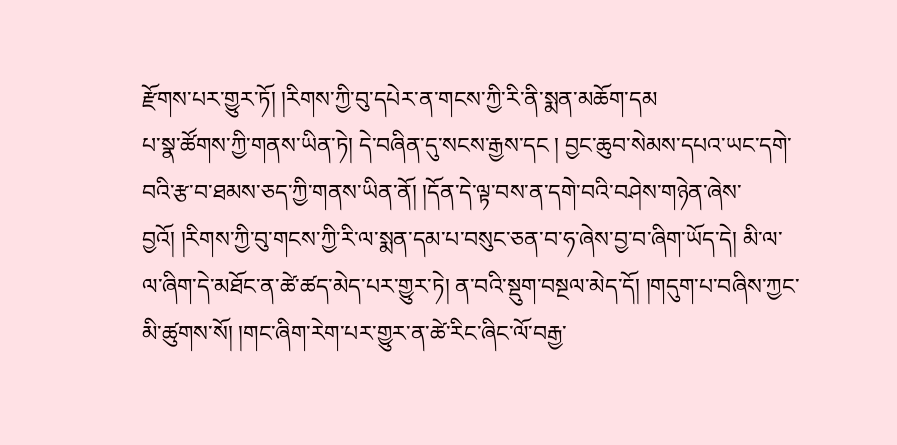རྫོགས་པར་གྱུར་ཏོ། །རིགས་ཀྱི་བུ་དཔེར་ན་གངས་ཀྱི་རི་ནི་སྨན་མཆོག་དམ
པ་སྣ་ཚོགས་ཀྱི་གནས་ཡིན་ཏེ། དེ་བཞིན་དུ་སངས་རྒྱས་དང ། བྱང་ཆུབ་སེམས་དཔའ་ཡང་དགེ་བའི་རྩ་བ་ཐམས་ཅད་ཀྱི་གནས་ཡིན་ནོ། །དོན་དེ་ལྟ་བས་ན་དགེ་བའི་བཤེས་གཉེན་ཞེས་བྱའོ། །རིགས་ཀྱི་བུ་གངས་ཀྱི་རི་ལ་སྨན་དམ་པ་བསུང་ཅན་བ་ཧ་ཞེས་བྱ་བ་ཞིག་ཡོད་དེ། མི་ལ་ལ་ཞིག་དེ་མཐོང་ན་ཚེ་ཚད་མེད་པར་གྱུར་ཏེ། ན་བའི་སྡུག་བསྔལ་མེད་དོ། །གདུག་པ་བཞིས་ཀྱང་མི་ཚུགས་སོ། །གང་ཞིག་རེག་པར་གྱུར་ན་ཚེ་རིང་ཞིང་ལོ་བརྒྱ་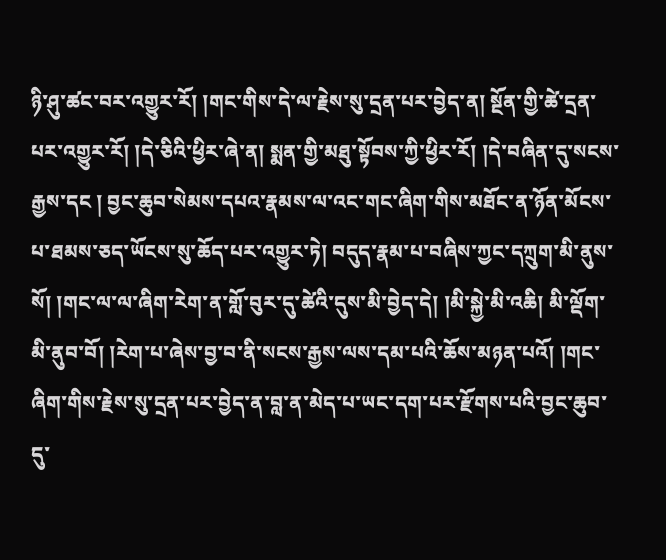ཉི་ཤུ་ཚང་བར་འགྱུར་རོ། །གང་གིས་དེ་ལ་རྗེས་སུ་དྲན་པར་བྱེད་ན། སྔོན་གྱི་ཚེ་དྲན་པར་འགྱུར་རོ། །དེ་ཅིའི་ཕྱིར་ཞེ་ན། སྨན་གྱི་མཐུ་སྟོབས་ཀྱི་ཕྱིར་རོ། །དེ་བཞིན་དུ་སངས་རྒྱས་དང ། བྱང་ཆུབ་སེམས་དཔའ་རྣམས་ལ་འང་གང་ཞིག་གིས་མཐོང་ན་ཉོན་མོངས་པ་ཐམས་ཅད་ཡོངས་སུ་ཆོད་པར་འགྱུར་ཏེ། བདུད་རྣམ་པ་བཞིས་ཀྱང་དཀྲུག་མི་ནུས་སོ། །གང་ལ་ལ་ཞིག་རེག་ན་གློ་བུར་དུ་ཚེའི་དུས་མི་བྱེད་དེ། །མི་སྐྱེ་མི་འཆི། མི་ལྡོག་མི་ནུབ་བོ། །རེག་པ་ཞེས་བྱ་བ་ནི་སངས་རྒྱས་ལས་དམ་པའི་ཆོས་མཉན་པའོ། །གང་ཞིག་གིས་རྗེས་སུ་དྲན་པར་བྱེད་ན་བླ་ན་མེད་པ་ཡང་དག་པར་རྫོགས་པའི་བྱང་ཆུབ་དུ་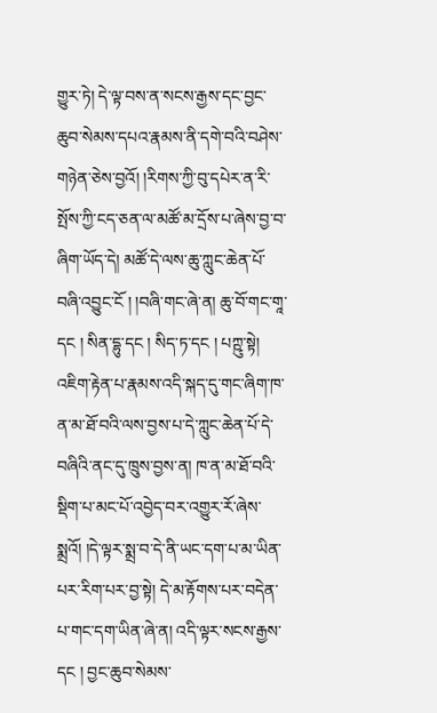གྱུར་ཏེ། དེ་ལྟ་བས་ན་སངས་རྒྱས་དང་བྱང་ཆུབ་སེམས་དཔའ་རྣམས་ནི་དགེ་བའི་བཤེས་གཉེན་ཅེས་བྱའོ། །རིགས་ཀྱི་བུ་དཔེར་ན་རི་སྤོས་ཀྱི་ངད་ཅན་ལ་མཚོ་མ་དྲོས་པ་ཞེས་བྱ་བ་ཞིག་ཡོད་དེ། མཚོ་དེ་ལས་ཆུ་ཀླུང་ཆེན་པོ་བཞི་འབྱུང་ངོ ། །བཞི་གང་ཞེ་ན། ཆུ་བོ་གང་གཱ་དང ། སིན་དྷུ་དང ། སིད་ཏ་དང ། པཀྵུ་སྟེ། འཇིག་རྟེན་པ་རྣམས་འདི་སྐད་དུ་གང་ཞིག་ཁ་ན་མ་ཐོ་བའི་ལས་བྱས་པ་དེ་ཀླུང་ཆེན་པོ་དེ་བཞིའི་ནང་དུ་ཁྲུས་བྱས་ན། ཁ་ན་མ་ཐོ་བའི་སྡིག་པ་མང་པོ་འབྱེད་བར་འགྱུར་རོ་ཞེས་སྨྲའོ། །དེ་ལྟར་སྨྲ་བ་དེ་ནི་ཡང་དག་པ་མ་ཡིན་པར་རིག་པར་བྱ་སྟེ། དེ་མ་རྟོགས་པར་བདེན་པ་གང་དག་ཡིན་ཞེ་ན། འདི་ལྟར་སངས་རྒྱས་དང ། བྱང་ཆུབ་སེམས་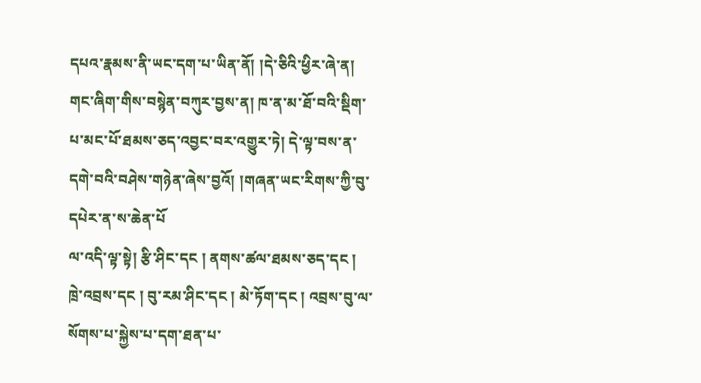དཔའ་རྣམས་ནི་ཡང་དག་པ་ཡིན་ནོ། །དེ་ཅིའི་ཕྱིར་ཞེ་ན། གང་ཞིག་གིས་བསྙེན་བཀུར་བྱས་ན། ཁ་ན་མ་ཐོ་བའི་སྡིག་པ་མང་པོ་ཐམས་ཅད་འབྱང་བར་འགྱུར་ཏེ། དེ་ལྟ་བས་ན་དགེ་བའི་བཤེས་གཉེན་ཞེས་བྱའོ། །གཞན་ཡང་རིགས་ཀྱི་བུ་དཔེར་ན་ས་ཆེན་པོ
ལ་འདི་ལྟ་སྟེ། རྩི་ཤིང་དང ། ནགས་ཚལ་ཐམས་ཅད་དང ། ཁྲེ་འབྲས་དང ། བུ་རམ་ཤིང་དང ། མེ་ཏོག་དང ། འབྲས་བུ་ལ་སོགས་པ་སྐྱེས་པ་དག་ཐན་པ་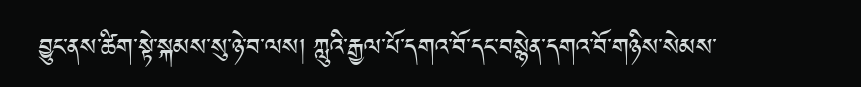བྱུང་ནས་ཚིག་སྟེ་སྐམས་སུ་ཉེ་བ་ལས། ཀླུའི་རྒྱལ་པོ་དགའ་བོ་དང་བསྙེན་དགའ་བོ་གཉིས་སེམས་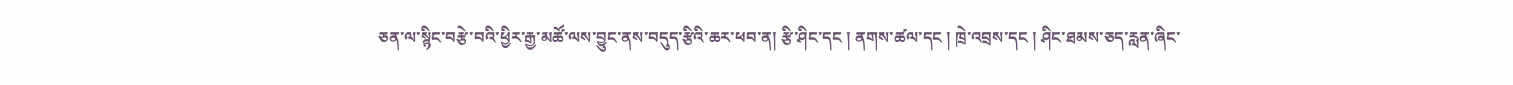ཅན་ལ་སྙིང་བརྩེ་བའི་ཕྱིར་རྒྱ་མཚོ་ལས་བྱུང་ནས་བདུད་རྩིའི་ཆར་ཕབ་ན། རྩི་ཤིང་དང ། ནགས་ཚལ་དང ། ཁྲེ་འབྲས་དང ། ཤིང་ཐམས་ཅད་རླན་ཞིང་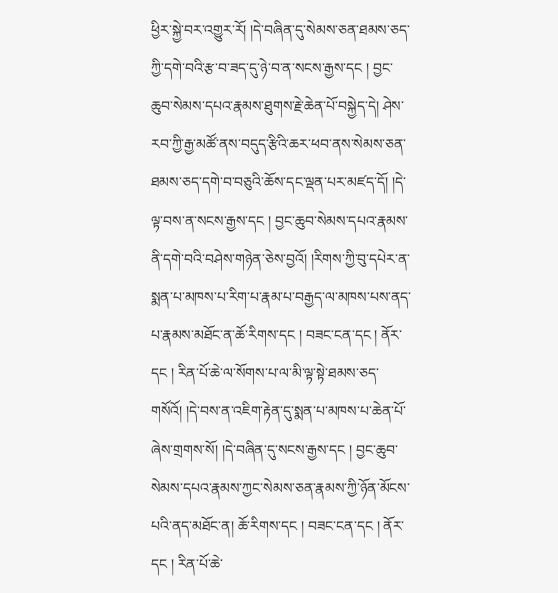ཕྱིར་སྐྱེ་བར་འགྱུར་རོ། །དེ་བཞིན་དུ་སེམས་ཅན་ཐམས་ཅད་ཀྱི་དགེ་བའི་རྩ་བ་ཟད་དུ་ཉེ་བ་ན་སངས་རྒྱས་དང ། བྱང་ཆུབ་སེམས་དཔའ་རྣམས་ཐུགས་རྗེ་ཆེན་པོ་བསྐྱེད་དེ། ཤེས་རབ་ཀྱི་རྒྱ་མཚོ་ནས་བདུད་རྩིའི་ཆར་ཕབ་ནས་སེམས་ཅན་ཐམས་ཅད་དགེ་བ་བཅུའི་ཆོས་དང་ལྡན་པར་མཛད་དོ། །དེ་ལྟ་བས་ན་སངས་རྒྱས་དང ། བྱང་ཆུབ་སེམས་དཔའ་རྣམས་ནི་དགེ་བའི་བཤེས་གཉེན་ཅེས་བྱའོ། །རིགས་ཀྱི་བུ་དཔེར་ན་སྨན་པ་མཁས་པ་རིག་པ་རྣམ་པ་བརྒྱད་ལ་མཁས་པས་ནད་པ་རྣམས་མཐོང་ན་ཆོ་རིགས་དང ། བཟང་ངན་དང ། ནོར་དང ། རིན་པོ་ཆེ་ལ་སོགས་པ་ལ་མི་ལྟ་སྟེ་ཐམས་ཅད་གསོའོ། །དེ་བས་ན་འཇིག་རྟེན་དུ་སྨན་པ་མཁས་པ་ཆེན་པོ་ཞེས་གྲགས་སོ། །དེ་བཞིན་དུ་སངས་རྒྱས་དང ། བྱང་ཆུབ་སེམས་དཔའ་རྣམས་ཀྱང་སེམས་ཅན་རྣམས་ཀྱི་ཉོན་མོངས་པའི་ནད་མཐོང་ན། ཆོ་རིགས་དང ། བཟང་ངན་དང ། ནོར་དང ། རིན་པོ་ཆེ་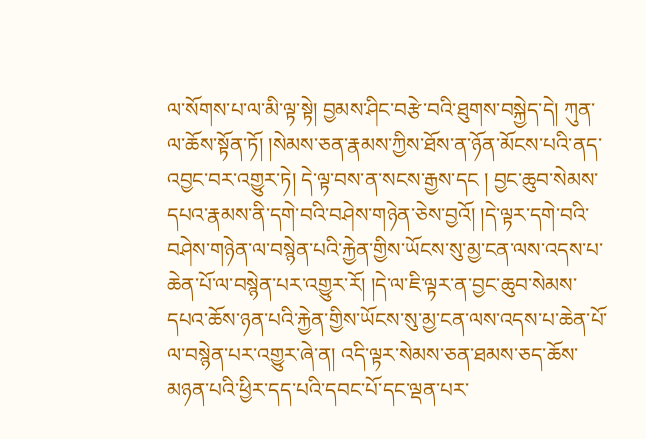ལ་སོགས་པ་ལ་མི་ལྟ་སྟེ། བྱམས་ཤིང་བརྩེ་བའི་ཐུགས་བསྐྱེད་དེ། ཀུན་ལ་ཆོས་སྟོན་ཏོ། །སེམས་ཅན་རྣམས་ཀྱིས་ཐོས་ན་ཉོན་མོངས་པའི་ནད་འབྱང་བར་འགྱུར་ཏེ། དེ་ལྟ་བས་ན་སངས་རྒྱས་དང ། བྱང་ཆུབ་སེམས་དཔའ་རྣམས་ནི་དགེ་བའི་བཤེས་གཉེན་ཅེས་བྱའོ། །དེ་ལྟར་དགེ་བའི་བཤེས་གཉེན་ལ་བསྙེན་པའི་རྐྱེན་གྱིས་ཡོངས་སུ་མྱ་ངན་ལས་འདས་པ་ཆེན་པོ་ལ་བསྙེན་པར་འགྱུར་རོ། །དེ་ལ་ཇི་ལྟར་ན་བྱང་ཆུབ་སེམས་དཔའ་ཆོས་ཉན་པའི་རྐྱེན་གྱིས་ཡོངས་སུ་མྱ་ངན་ལས་འདས་པ་ཆེན་པོ་ལ་བསྙེན་པར་འགྱུར་ཞེ་ན། འདི་ལྟར་སེམས་ཅན་ཐམས་ཅད་ཆོས་མཉན་པའི་ཕྱིར་དད་པའི་དབང་པོ་དང་ལྡན་པར་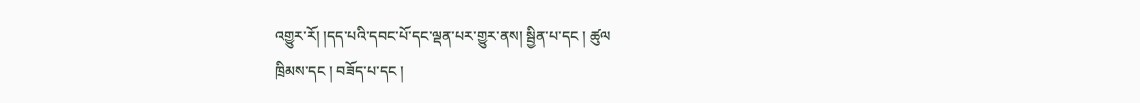འགྱུར་རོ། །དད་པའི་དབང་པོ་དང་ལྡན་པར་གྱུར་ནས། སྦྱིན་པ་དང ། ཚུལ
ཁྲིམས་དང ། བཟོད་པ་དང །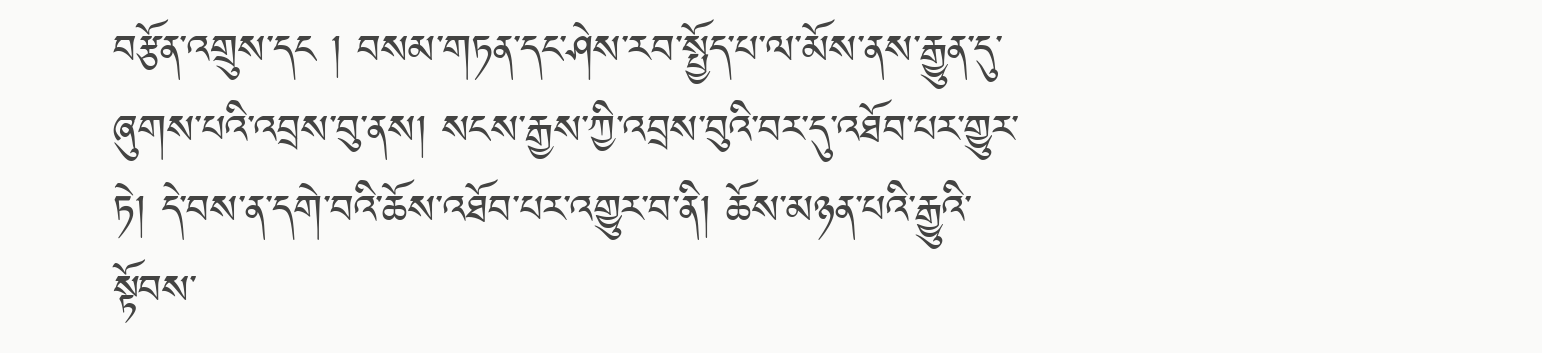བརྩོན་འགྲུས་དང ། བསམ་གཏན་དང་ཤེས་རབ་སྤྱོད་པ་ལ་མོས་ནས་རྒྱུན་དུ་ཞུགས་པའི་འབྲས་བུ་ནས། སངས་རྒྱས་ཀྱི་འབྲས་བུའི་བར་དུ་འཐོབ་པར་གྱུར་ཏེ། དེ་བས་ན་དགེ་བའི་ཆོས་འཐོབ་པར་འགྱུར་བ་ནི། ཆོས་མཉན་པའི་རྒྱུའི་སྟོབས་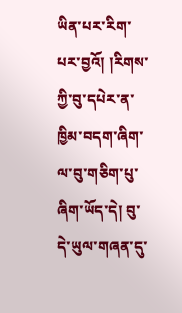ཡིན་པར་རིག་པར་བྱའོ། །རིགས་ཀྱི་བུ་དཔེར་ན་ཁྱིམ་བདག་ཞིག་ལ་བུ་གཅིག་པུ་ཞིག་ཡོད་དེ། བུ་དེ་ཡུལ་གཞན་དུ་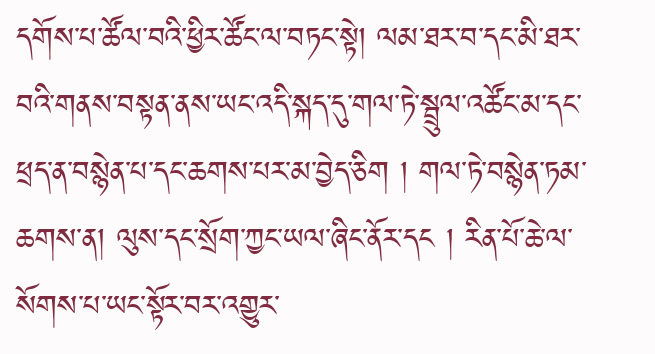དགོས་པ་ཚོལ་བའི་ཕྱིར་ཚོང་ལ་བཏང་སྟེ། ལམ་ཐར་བ་དང་མི་ཐར་བའི་གནས་བསྟན་ནས་ཡང་འདི་སྐད་དུ་གལ་ཏེ་སྦྲུལ་འཚོང་མ་དང་ཕྲད་ན་བསྙེན་པ་དང་ཆགས་པར་མ་བྱེད་ཅིག ། གལ་ཏེ་བསྙེན་ཏམ་ཆགས་ན། ལུས་དང་སྲོག་ཀྱང་ཡལ་ཞིང་ནོར་དང ། རིན་པོ་ཆེ་ལ་སོགས་པ་ཡང་སྟོར་བར་འགྱུར་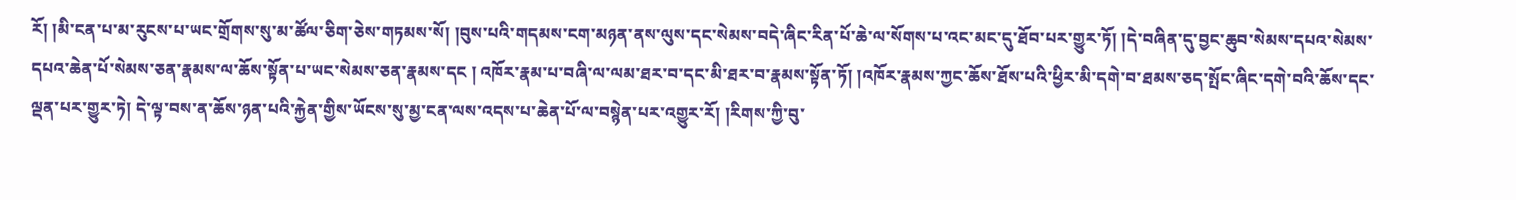རོ། །མི་ངན་པ་མ་རུངས་པ་ཡང་གྲོགས་སུ་མ་ཚོལ་ཅིག་ཅེས་གཏམས་སོ། །བུས་པའི་གདམས་ངག་མཉན་ནས་ལུས་དང་སེམས་བདེ་ཞིང་རིན་པོ་ཆེ་ལ་སོགས་པ་འང་མང་དུ་ཐོབ་པར་གྱུར་ཏོ། །དེ་བཞིན་དུ་བྱང་ཆུབ་སེམས་དཔའ་སེམས་དཔའ་ཆེན་པོ་སེམས་ཅན་རྣམས་ལ་ཆོས་སྟོན་པ་ཡང་སེམས་ཅན་རྣམས་དང ། འཁོར་རྣམ་པ་བཞི་ལ་ལམ་ཐར་བ་དང་མི་ཐར་བ་རྣམས་སྟོན་ཏོ། །འཁོར་རྣམས་ཀྱང་ཆོས་ཐོས་པའི་ཕྱིར་མི་དགེ་བ་ཐམས་ཅད་སྤོང་ཞིང་དགེ་བའི་ཆོས་དང་ལྡན་པར་གྱུར་ཏེ། དེ་ལྟ་བས་ན་ཆོས་ཉན་པའི་རྐྱེན་གྱིས་ཡོངས་སུ་མྱ་ངན་ལས་འདས་པ་ཆེན་པོ་ལ་བསྙེན་པར་འགྱུར་རོ། །རིགས་ཀྱི་བུ་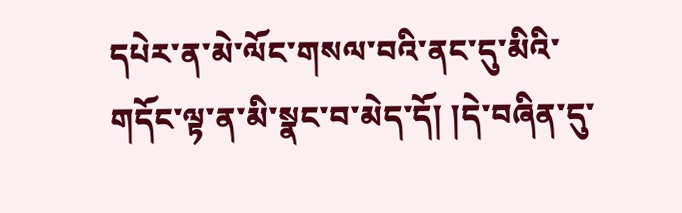དཔེར་ན་མེ་ལོང་གསལ་བའི་ནང་དུ་མིའི་གདོང་ལྟ་ན་མི་སྣང་བ་མེད་དོ། །དེ་བཞིན་དུ་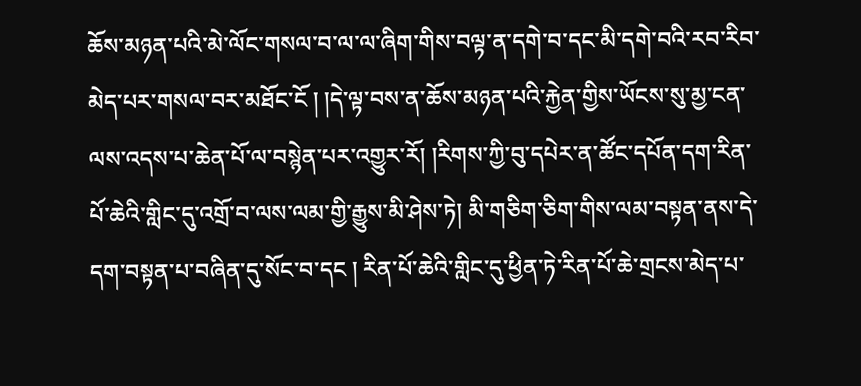ཆོས་མཉན་པའི་མེ་ལོང་གསལ་བ་ལ་ལ་ཞིག་གིས་བལྟ་ན་དགེ་བ་དང་མི་དགེ་བའི་རབ་རིབ་མེད་པར་གསལ་བར་མཐོང་ངོ ། །དེ་ལྟ་བས་ན་ཆོས་མཉན་པའི་རྐྱེན་གྱིས་ཡོངས་སུ་མྱ་ངན་ལས་འདས་པ་ཆེན་པོ་ལ་བསྙེན་པར་འགྱུར་རོ། །རིགས་ཀྱི་བུ་དཔེར་ན་ཚོང་དཔོན་དག་རིན་པོ་ཆེའི་གླིང་དུ་འགྲོ་བ་ལས་ལམ་གྱི་རྒྱུས་མི་ཤེས་ཏེ། མི་གཅིག་ཅིག་གིས་ལམ་བསྟན་ནས་དེ་དག་བསྟན་པ་བཞིན་དུ་སོང་བ་དང ། རིན་པོ་ཆེའི་གླིང་དུ་ཕྱིན་ཏེ་རིན་པོ་ཆེ་གྲངས་མེད་པ་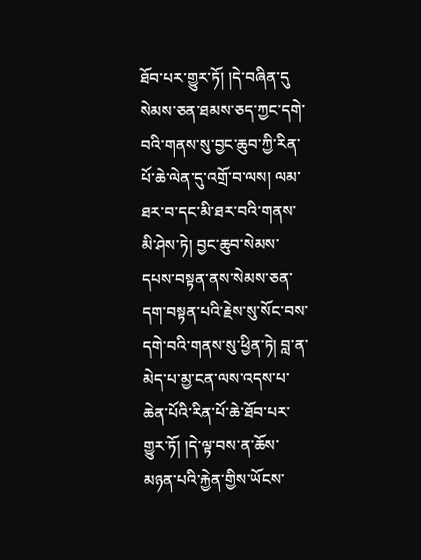ཐོབ་པར་གྱུར་ཏོ། །དེ་བཞིན་དུ
སེམས་ཅན་ཐམས་ཅད་ཀྱང་དགེ་བའི་གནས་སུ་བྱང་ཆུབ་ཀྱི་རིན་པོ་ཆེ་ལེན་དུ་འགྲོ་བ་ལས། ལམ་ཐར་བ་དང་མི་ཐར་བའི་གནས་མི་ཤེས་ཏེ། བྱང་ཆུབ་སེམས་དཔས་བསྟན་ནས་སེམས་ཅན་དག་བསྟན་པའི་རྗེས་སུ་སོང་བས་དགེ་བའི་གནས་སུ་ཕྱིན་ཏེ། བླ་ན་མེད་པ་མྱ་ངན་ལས་འདས་པ་ཆེན་པོའི་རིན་པོ་ཆེ་ཐོབ་པར་གྱུར་ཏོ། །དེ་ལྟ་བས་ན་ཆོས་མཉན་པའི་རྐྱེན་གྱིས་ཡོངས་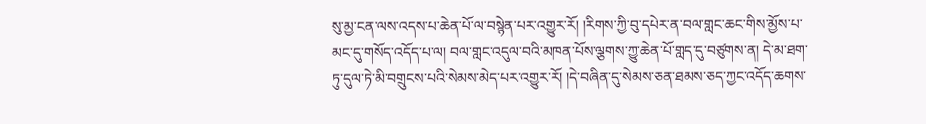སུ་མྱ་ངན་ལས་འདས་པ་ཆེན་པོ་ལ་བསྙེན་པར་འགྱུར་རོ། །རིགས་ཀྱི་བུ་དཔེར་ན་བལ་གླང་ཆང་གིས་མྱོས་པ་མང་དུ་གསོད་འདོད་པ་ལ། བལ་གླང་འདུལ་བའི་མཁན་པོས་ལྕགས་ཀྱུ་ཆེན་པོ་གླད་དུ་བཙུགས་ན། དེ་མ་ཐག་ཏུ་དུལ་ཏེ་མི་བགྲུངས་པའི་སེམས་མེད་པར་འགྱུར་རོ། །དེ་བཞིན་དུ་སེམས་ཅན་ཐམས་ཅད་ཀྱང་འདོད་ཆགས་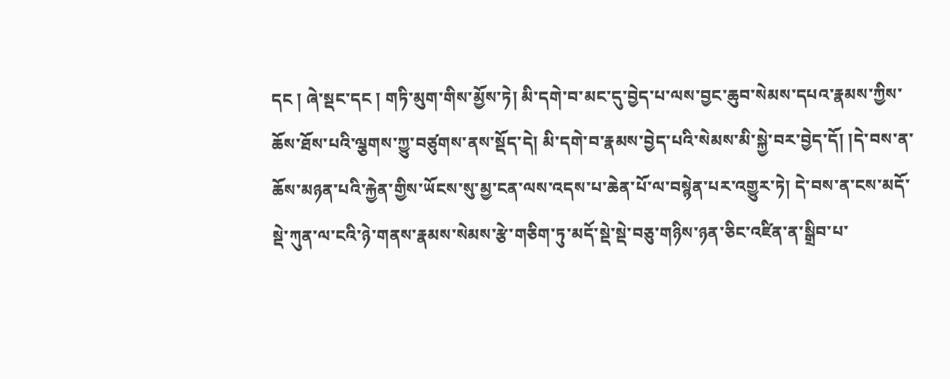དང ། ཞེ་སྡང་དང ། གཏི་མུག་གིས་མྱོས་ཏེ། མི་དགེ་བ་མང་དུ་བྱེད་པ་ལས་བྱང་ཆུབ་སེམས་དཔའ་རྣམས་ཀྱིས་ཆོས་ཐོས་པའི་ལྕགས་ཀྱུ་བཙུགས་ནས་སྡོད་དེ། མི་དགེ་བ་རྣམས་བྱེད་པའི་སེམས་མི་སྐྱེ་བར་བྱེད་དོ། །དེ་བས་ན་ཆོས་མཉན་པའི་རྐྱེན་གྱིས་ཡོངས་སུ་མྱ་ངན་ལས་འདས་པ་ཆེན་པོ་ལ་བསྙེན་པར་འགྱུར་ཏེ། དེ་བས་ན་ངས་མདོ་སྡེ་ཀུན་ལ་ངའི་ཉེ་གནས་རྣམས་སེམས་རྩེ་གཅིག་ཏུ་མདོ་སྡེ་སྡེ་བཅུ་གཉིས་ཉན་ཅིང་འཛིན་ན་སྒྲིབ་པ་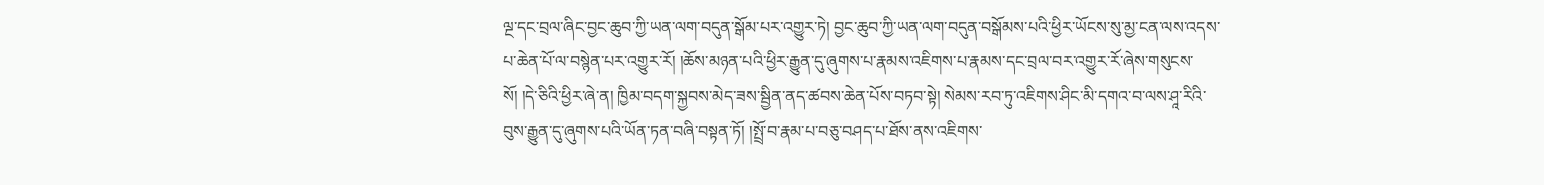ལྔ་དང་བྲལ་ཞིང་བྱང་ཆུབ་ཀྱི་ཡན་ལག་བདུན་སྒོམ་པར་འགྱུར་ཏེ། བྱང་ཆུབ་ཀྱི་ཡན་ལག་བདུན་བསྒོམས་པའི་ཕྱིར་ཡོངས་སུ་མྱ་ངན་ལས་འདས་པ་ཆེན་པོ་ལ་བསྙེན་པར་འགྱུར་རོ། །ཆོས་མཉན་པའི་ཕྱིར་རྒྱུན་དུ་ཞུགས་པ་རྣམས་འཇིགས་པ་རྣམས་དང་བྲལ་བར་འགྱུར་རོ་ཞེས་གསུངས་སོ། །དེ་ཅིའི་ཕྱིར་ཞེ་ན། ཁྱིམ་བདག་སྐྱབས་མེད་ཟས་སྦྱིན་ནད་ཚབས་ཆེན་པོས་བཏབ་སྟེ། སེམས་རབ་ཏུ་འཇིགས་ཤིང་མི་དགའ་བ་ལས་ཤཱ་རིའི་བུས་རྒྱུན་དུ་ཞུགས་པའི་ཡོན་ཏན་བཞི་བསྟན་ཏོ། །སྤྲོ་བ་རྣམ་པ་བཅུ་བཤད་པ་ཐོས་ནས་འཇིགས་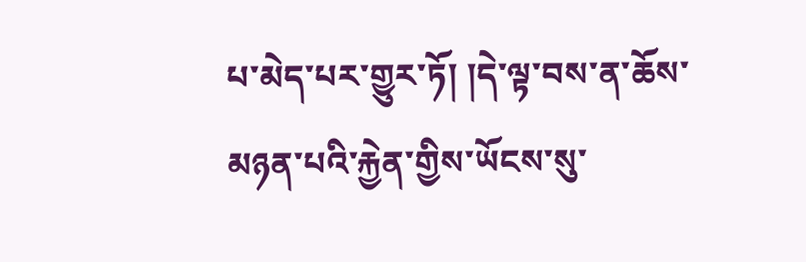པ་མེད་པར་གྱུར་ཏོ། །དེ་ལྟ་བས་ན་ཆོས་མཉན་པའི་རྐྱེན་གྱིས་ཡོངས་སུ་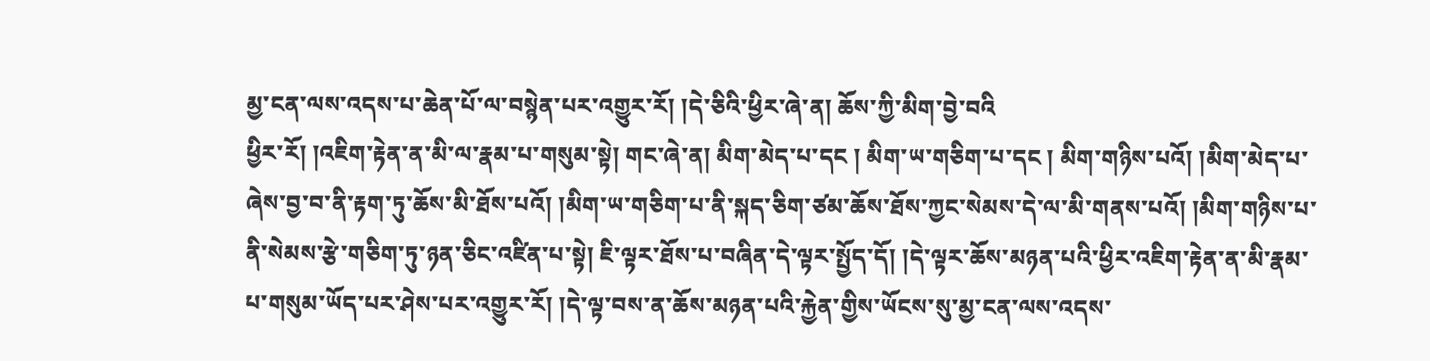མྱ་ངན་ལས་འདས་པ་ཆེན་པོ་ལ་བསྙེན་པར་འགྱུར་རོ། །དེ་ཅིའི་ཕྱིར་ཞེ་ན། ཆོས་ཀྱི་མིག་བྱེ་བའི
ཕྱིར་རོ། །འཇིག་རྟེན་ན་མི་ལ་རྣམ་པ་གསུམ་སྟེ། གང་ཞེ་ན། མིག་མེད་པ་དང ། མིག་ཡ་གཅིག་པ་དང ། མིག་གཉིས་པའོ། །མིག་མེད་པ་ཞེས་བྱ་བ་ནི་རྟག་ཏུ་ཆོས་མི་ཐོས་པའོ། །མིག་ཡ་གཅིག་པ་ནི་སྐད་ཅིག་ཙམ་ཆོས་ཐོས་ཀྱང་སེམས་དེ་ལ་མི་གནས་པའོ། །མིག་གཉིས་པ་ནི་སེམས་རྩེ་གཅིག་ཏུ་ཉན་ཅིང་འཛིན་པ་སྟེ། ཇི་ལྟར་ཐོས་པ་བཞིན་དེ་ལྟར་སྤྱོད་དོ། །དེ་ལྟར་ཆོས་མཉན་པའི་ཕྱིར་འཇིག་རྟེན་ན་མི་རྣམ་པ་གསུམ་ཡོད་པར་ཤེས་པར་འགྱུར་རོ། །དེ་ལྟ་བས་ན་ཆོས་མཉན་པའི་རྐྱེན་གྱིས་ཡོངས་སུ་མྱ་ངན་ལས་འདས་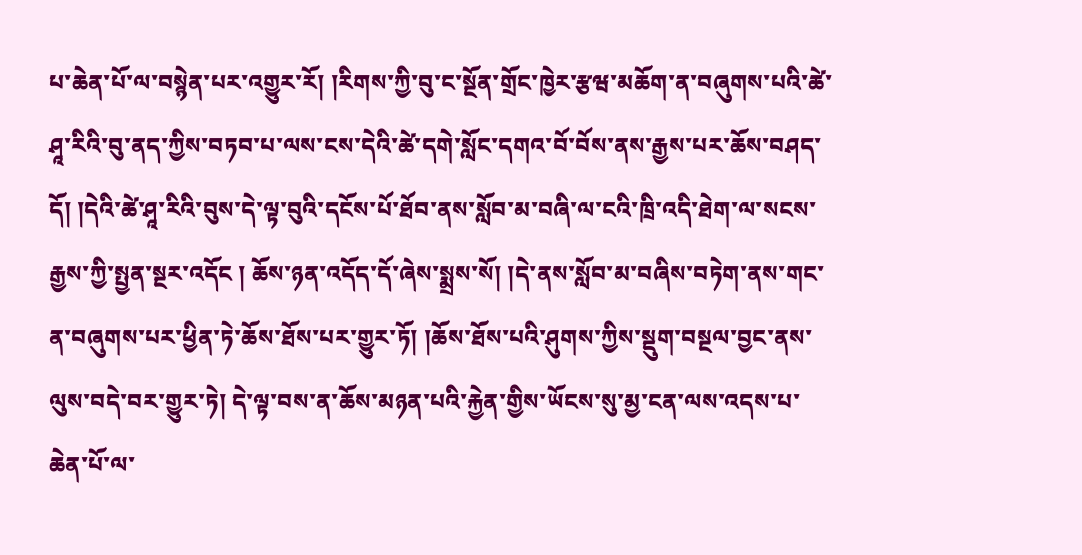པ་ཆེན་པོ་ལ་བསྙེན་པར་འགྱུར་རོ། །རིགས་ཀྱི་བུ་ང་སྔོན་གྲོང་ཁྱེར་རྩཝ་མཆོག་ན་བཞུགས་པའི་ཚེ་ཤཱ་རིའི་བུ་ནད་ཀྱིས་བཏབ་པ་ལས་ངས་དེའི་ཚེ་དགེ་སློང་དགའ་བོ་བོས་ནས་རྒྱས་པར་ཆོས་བཤད་དོ། །དེའི་ཚེ་ཤཱ་རིའི་བུས་དེ་ལྟ་བུའི་དངོས་པོ་ཐོབ་ནས་སློབ་མ་བཞི་ལ་ངའི་ཁྲི་འདི་ཐེག་ལ་སངས་རྒྱས་ཀྱི་སྤྱན་སྔར་འདོང ། ཆོས་ཉན་འདོད་དོ་ཞེས་སྨྲས་སོ། །དེ་ནས་སློབ་མ་བཞིས་བཏེག་ནས་གང་ན་བཞུགས་པར་ཕྱིན་ཏེ་ཆོས་ཐོས་པར་གྱུར་ཏོ། །ཆོས་ཐོས་པའི་ཤུགས་ཀྱིས་སྡུག་བསྔལ་བྱང་ནས་ལུས་བདེ་བར་གྱུར་ཏེ། དེ་ལྟ་བས་ན་ཆོས་མཉན་པའི་རྐྱེན་གྱིས་ཡོངས་སུ་མྱ་ངན་ལས་འདས་པ་ཆེན་པོ་ལ་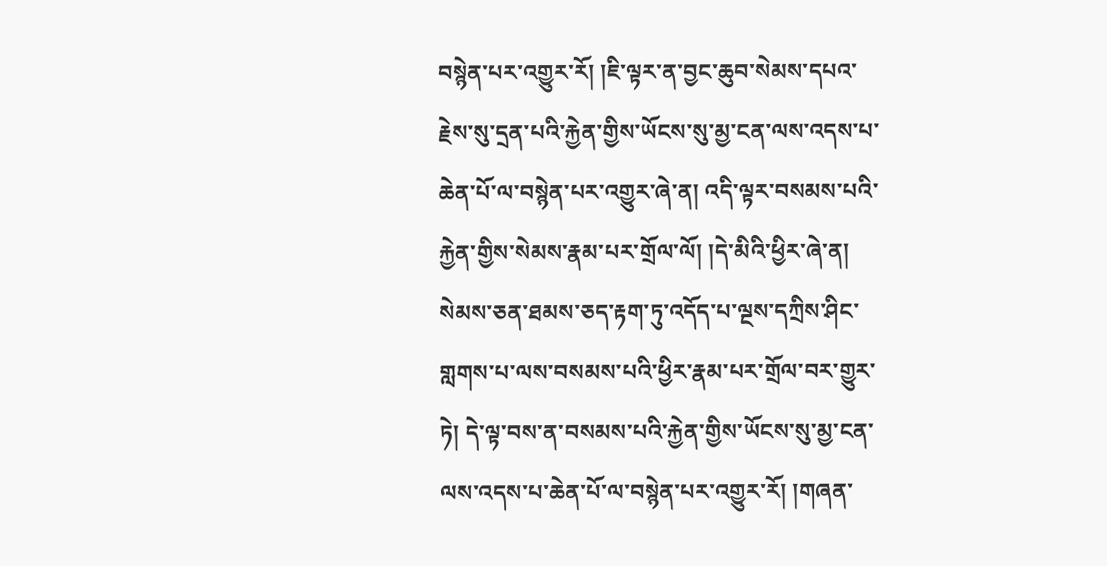བསྙེན་པར་འགྱུར་རོ། །ཇི་ལྟར་ན་བྱང་ཆུབ་སེམས་དཔའ་རྗེས་སུ་དྲན་པའི་རྐྱེན་གྱིས་ཡོངས་སུ་མྱ་ངན་ལས་འདས་པ་ཆེན་པོ་ལ་བསྙེན་པར་འགྱུར་ཞེ་ན། འདི་ལྟར་བསམས་པའི་རྐྱེན་གྱིས་སེམས་རྣམ་པར་གྲོལ་ལོ། །དེ་མིའི་ཕྱིར་ཞེ་ན། སེམས་ཅན་ཐམས་ཅད་རྟག་ཏུ་འདོད་པ་ལྔས་དཀྲིས་ཤིང་གླགས་པ་ལས་བསམས་པའི་ཕྱིར་རྣམ་པར་གྲོལ་བར་གྱུར་ཏེ། དེ་ལྟ་བས་ན་བསམས་པའི་རྐྱེན་གྱིས་ཡོངས་སུ་མྱ་ངན་ལས་འདས་པ་ཆེན་པོ་ལ་བསྙེན་པར་འགྱུར་རོ། །གཞན་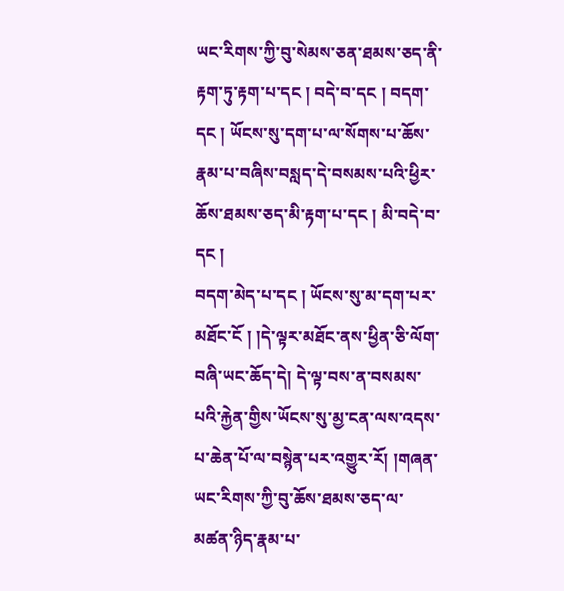ཡང་རིགས་ཀྱི་བུ་སེམས་ཅན་ཐམས་ཅད་ནི་རྟག་ཏུ་རྟག་པ་དང ། བདེ་བ་དང ། བདག་དང ། ཡོངས་སུ་དག་པ་ལ་སོགས་པ་ཆོས་རྣམ་པ་བཞིས་བསླད་དེ་བསམས་པའི་ཕྱིར་ཆོས་ཐམས་ཅད་མི་རྟག་པ་དང ། མི་བདེ་བ་དང །
བདག་མེད་པ་དང ། ཡོངས་སུ་མ་དག་པར་མཐོང་ངོ ། །དེ་ལྟར་མཐོང་ནས་ཕྱིན་ཅི་ལོག་བཞི་ཡང་ཆོད་དེ། དེ་ལྟ་བས་ན་བསམས་པའི་རྐྱེན་གྱིས་ཡོངས་སུ་མྱ་ངན་ལས་འདས་པ་ཆེན་པོ་ལ་བསྙེན་པར་འགྱུར་རོ། །གཞན་ཡང་རིགས་ཀྱི་བུ་ཆོས་ཐམས་ཅད་ལ་མཚན་ཉིད་རྣམ་པ་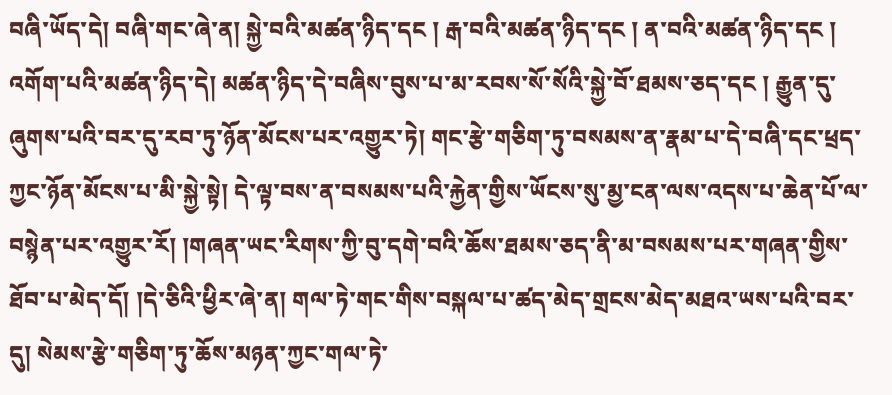བཞི་ཡོད་དེ། བཞི་གང་ཞེ་ན། སྐྱེ་བའི་མཚན་ཉིད་དང ། རྒ་བའི་མཚན་ཉིད་དང ། ན་བའི་མཚན་ཉིད་དང ། འགོག་པའི་མཚན་ཉིད་དེ། མཚན་ཉིད་དེ་བཞིས་བུས་པ་མ་རབས་སོ་སོའི་སྐྱེ་བོ་ཐམས་ཅད་དང ། རྒྱུན་དུ་ཞུགས་པའི་བར་དུ་རབ་ཏུ་ཉོན་མོངས་པར་འགྱུར་ཏེ། གང་རྩེ་གཅིག་ཏུ་བསམས་ན་རྣམ་པ་དེ་བཞི་དང་ཕྲད་ཀྱང་ཉོན་མོངས་པ་མི་སྐྱེ་སྟེ། དེ་ལྟ་བས་ན་བསམས་པའི་རྐྱེན་གྱིས་ཡོངས་སུ་མྱ་ངན་ལས་འདས་པ་ཆེན་པོ་ལ་བསྙེན་པར་འགྱུར་རོ། །གཞན་ཡང་རིགས་ཀྱི་བུ་དགེ་བའི་ཆོས་ཐམས་ཅད་ནི་མ་བསམས་པར་གཞན་གྱིས་ཐོབ་པ་མེད་དོ། །དེ་ཅིའི་ཕྱིར་ཞེ་ན། གལ་ཏེ་གང་གིས་བསྐལ་པ་ཚད་མེད་གྲངས་མེད་མཐའ་ཡས་པའི་བར་དུ། སེམས་རྩེ་གཅིག་ཏུ་ཆོས་མཉན་ཀྱང་གལ་ཏེ་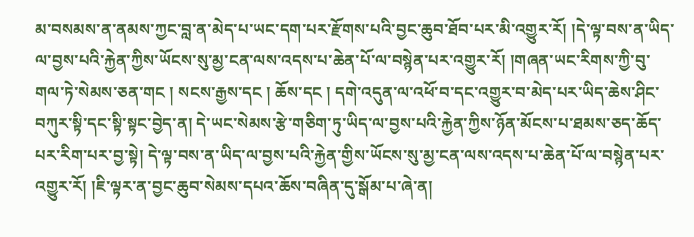མ་བསམས་ན་ནམས་ཀྱང་བླ་ན་མེད་པ་ཡང་དག་པར་རྫོགས་པའི་བྱང་ཆུབ་ཐོབ་པར་མི་འགྱུར་རོ། །དེ་ལྟ་བས་ན་ཡིད་ལ་བྱས་པའི་རྐྱེན་ཀྱིས་ཡོངས་སུ་མྱ་ངན་ལས་འདས་པ་ཆེན་པོ་ལ་བསྙེན་པར་འགྱུར་རོ། །གཞན་ཡང་རིགས་ཀྱི་བུ་གལ་ཏེ་སེམས་ཅན་གང ། སངས་རྒྱས་དང ། ཆོས་དང ། དགེ་འདུན་ལ་འཕོ་བ་དང་འགྱུར་བ་མེད་པར་ཡིད་ཆེས་ཤིང་བཀུར་སྟི་དང་སྟི་སྟང་བྱེད་ན། དེ་ཡང་སེམས་རྩེ་གཅིག་ཏུ་ཡིད་ལ་བྱས་པའི་རྐྱེན་ཀྱིས་ཉོན་མོངས་པ་ཐམས་ཅད་ཆོད་པར་རིག་པར་བྱ་སྟེ། དེ་ལྟ་བས་ན་ཡིད་ལ་བྱས་པའི་རྐྱེན་གྱིས་ཡོངས་སུ་མྱ་ངན་ལས་འདས་པ་ཆེན་པོ་ལ་བསྙེན་པར་འགྱུར་རོ། །ཇི་ལྟར་ན་བྱང་ཆུབ་སེམས་དཔའ་ཆོས་བཞིན་དུ་སྒོམ་པ་ཞེ་ན།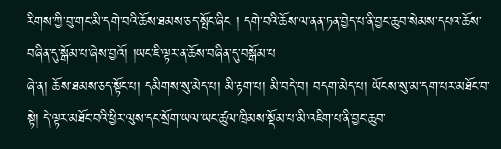རིགས་ཀྱི་བུ་གང་མི་དགེ་བའི་ཆོས་ཐམས་ཅད་སྤོང་ཞིང ། དགེ་བའི་ཆོས་ལ་ནན་ཏན་བྱེད་པ་ནི་བྱང་ཆུབ་སེམས་དཔའ་ཆོས་བཞིན་དུ་སྒོམ་པ་ཞེས་བྱའོ། །ཡང་ཇི་ལྟར་ན་ཆོས་བཞིན་དུ་བསྒོམ་པ
ཞེ་ན། ཆོས་ཐམས་ཅད་སྟོང་པ། དམིགས་སུ་མེད་པ། མི་རྟག་པ། མི་བདེ་བ། བདག་མེད་པ། ཡོངས་སུ་མ་དག་པར་མཐོང་བ་སྟེ། དེ་ལྟར་མཐོང་བའི་ཕྱིར་ལུས་དང་སྲོག་ཡལ་ཡང་ཚུལ་ཁྲིམས་སྡོམ་པ་མི་འཇིག་པ་ནི་བྱང་ཆུབ་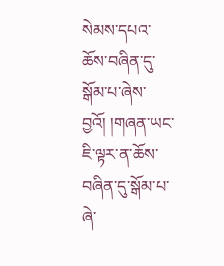སེམས་དཔའ་ཆོས་བཞིན་དུ་སྒོམ་པ་ཞེས་བྱའོ། །གཞན་ཡང་ཇི་ལྟར་ན་ཆོས་བཞིན་དུ་སྒོམ་པ་ཞེ་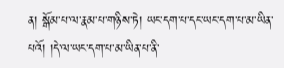ན། སྒོམ་པ་ལ་རྣམ་པ་གཉིས་ཏེ། ཡང་དག་པ་དང་ཡང་དག་པ་མ་ཡིན་པའོ། །དེ་ལ་ཡང་དག་པ་མ་ཡིན་པ་ནི་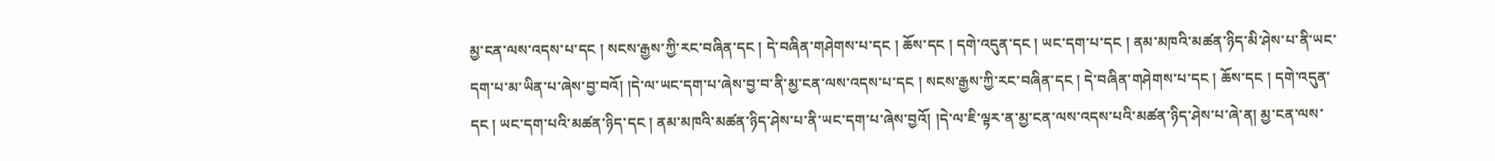མྱ་ངན་ལས་འདས་པ་དང ། སངས་རྒྱས་ཀྱི་རང་བཞིན་དང ། དེ་བཞིན་གཤེགས་པ་དང ། ཆོས་དང ། དགེ་འདུན་དང ། ཡང་དག་པ་དང ། ནམ་མཁའི་མཚན་ཉིད་མི་ཤེས་པ་ནི་ཡང་དག་པ་མ་ཡིན་པ་ཞེས་བྱ་བའོ། །དེ་ལ་ཡང་དག་པ་ཞེས་བྱ་བ་ནི་མྱ་ངན་ལས་འདས་པ་དང ། སངས་རྒྱས་ཀྱི་རང་བཞིན་དང ། དེ་བཞིན་གཤེགས་པ་དང ། ཆོས་དང ། དགེ་འདུན་དང ། ཡང་དག་པའི་མཚན་ཉིད་དང ། ནམ་མཁའི་མཚན་ཉིད་ཤེས་པ་ནི་ཡང་དག་པ་ཞེས་བྱའོ། །དེ་ལ་ཇི་ལྟར་ན་མྱ་ངན་ལས་འདས་པའི་མཚན་ཉིད་ཤེས་པ་ཞེ་ན། མྱ་ངན་ལས་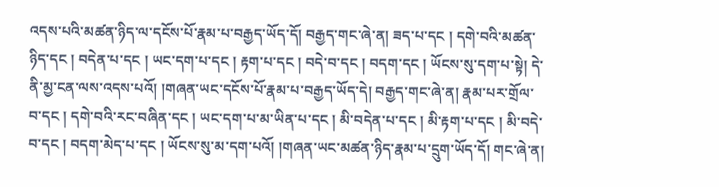འདས་པའི་མཚན་ཉིད་ལ་དངོས་པོ་རྣམ་པ་བརྒྱད་ཡོད་དོ། བརྒྱད་གང་ཞེ་ན། ཟད་པ་དང ། དགེ་བའི་མཚན་ཉིད་དང ། བདེན་པ་དང ། ཡང་དག་པ་དང ། རྟག་པ་དང ། བདེ་བ་དང ། བདག་དང ། ཡོངས་སུ་དག་པ་སྟེ། དེ་ནི་མྱ་ངན་ལས་འདས་པའོ། །གཞན་ཡང་དངོས་པོ་རྣམ་པ་བརྒྱད་ཡོད་དེ། བརྒྱད་གང་ཞེ་ན། རྣམ་པར་གྲོལ་བ་དང ། དགེ་བའི་རང་བཞིན་དང ། ཡང་དག་པ་མ་ཡིན་པ་དང ། མི་བདེན་པ་དང ། མི་རྟག་པ་དང ། མི་བདེ་བ་དང ། བདག་མེད་པ་དང ། ཡོངས་སུ་མ་དག་པའོ། །གཞན་ཡང་མཚན་ཉིད་རྣམ་པ་དྲུག་ཡོད་དོ། གང་ཞེ་ན།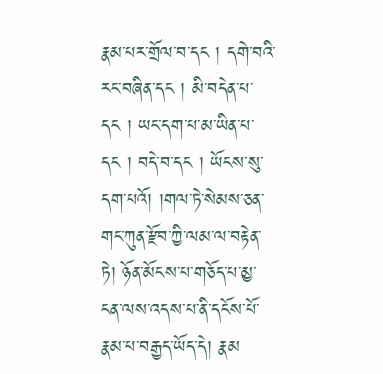རྣམ་པར་གྲོལ་བ་དང ། དགེ་བའི་རང་བཞིན་དང ། མི་བདེན་པ་དང ། ཡང་དག་པ་མ་ཡིན་པ་དང ། བདེ་བ་དང ། ཡོངས་སུ་དག་པའོ། །གལ་ཏེ་སེམས་ཅན་གང་ཀུན་རྫོབ་ཀྱི་ལམ་ལ་བརྟེན་ཏེ། ཉོན་མོངས་པ་གཅོད་པ་མྱ་ངན་ལས་འདས་པ་ནི་དངོས་པོ་རྣམ་པ་བརྒྱད་ཡོད་དེ། རྣམ